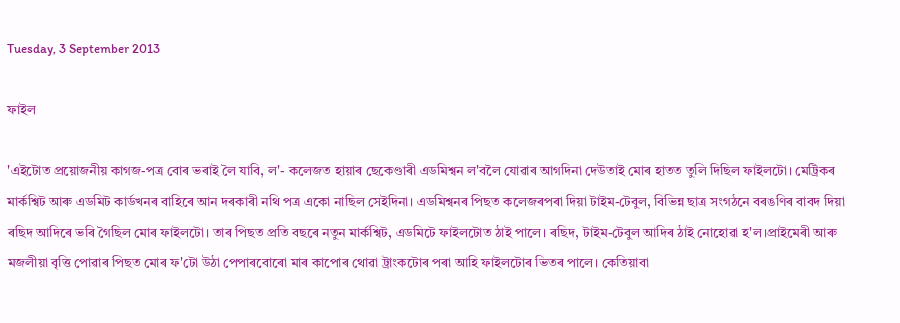Tuesday, 3 September 2013

ফাইল

'এইটোত প্ৰয়োজনীয় কাগজ-পত্ৰ বোৰ ভৰাই লৈ যাবি, ল'- কলেজত হায়াৰ ছেকেণ্ডাৰী এডমিশ্বন ল'বলৈ যোৱাৰ আগদিনা দেউতাই মোৰ হাতত তুলি দিছিল ফাইলটো। মেট্ৰিকৰ মাৰ্কশ্বিট আৰু এডমিট কাৰ্ডখনৰ বাহিৰে আন দৰকাৰী নথি পত্ৰ একো নাছিল সেইদিনা। এডমিশ্বনৰ পিছত কলেজৰপৰা দিয়া টাইম-টেবুল, বিভিন্ন ছাত্ৰ সংগঠনে বৰঙণিৰ বাবদ দিয়া ৰছিদ আদিৰে ভৰি গৈছিল মোৰ ফাইলটো। তাৰ পিছত প্ৰতি বছৰে নতুন মাৰ্কশ্বিট, এডমিটে ফাইলটোত ঠাই পালে। ৰছিদ, টাইম-টেবুল আদিৰ ঠাই নোহোৱা হ'ল।প্ৰাইমেৰী আৰু মজলীয়া বৃত্তি পোৱাৰ পিছত মোৰ ফ'টো উঠা পেপাৰবোৰো মাৰ কাপোৰ থোৱা ট্ৰাংকটোৰ পৰা আহি ফাইলটোৰ ভিতৰ পালে। কেতিয়াবা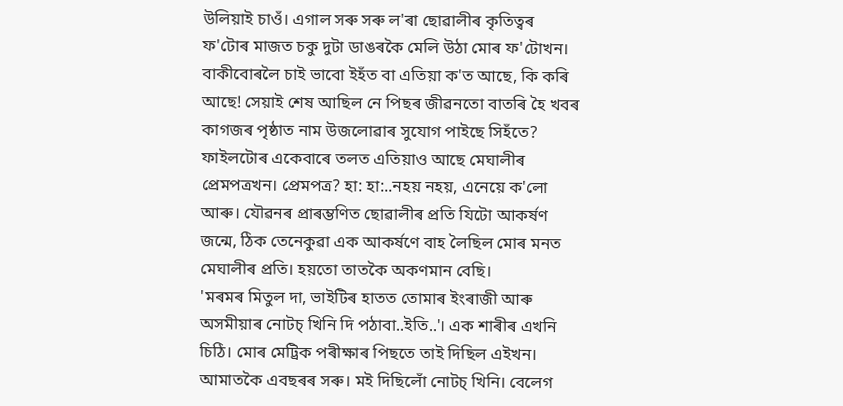উলিয়াই চাওঁ। এগাল সৰু সৰু ল'ৰা ছোৱালীৰ কৃতিত্বৰ ফ'টোৰ মাজত চকু দুটা ডাঙৰকৈ মেলি উঠা মোৰ ফ'টোখন। বাকীবোৰলৈ চাই ভাবো ইহঁত বা এতিয়া ক'ত আছে, কি কৰি আছে! সেয়াই শেষ আছিল নে পিছৰ জীৱনতো বাতৰি হৈ খবৰ কাগজৰ পৃষ্ঠাত নাম উজলোৱাৰ সুযোগ পাইছে সিহঁতে?
ফাইলটোৰ একেবাৰে তলত এতিয়াও আছে মেঘালীৰ প্ৰেমপত্ৰখন। প্ৰেমপত্ৰ? হা: হা:..নহয় নহয়, এনেয়ে ক'লো আৰু। যৌৱনৰ প্ৰাৰম্ভণিত ছোৱালীৰ প্ৰতি যিটো আকৰ্ষণ জন্মে, ঠিক তেনেকুৱা এক আকৰ্ষণে বাহ লৈছিল মোৰ মনত মেঘালীৰ প্ৰতি। হয়তো তাতকৈ অকণমান বেছি।
'মৰমৰ মিতুল দা, ভাইটিৰ হাতত তোমাৰ ইংৰাজী আৰু অসমীয়াৰ নোটচ্ খিনি দি পঠাবা..ইতি..'। এক শাৰীৰ এখনি চিঠি। মোৰ মেট্ৰিক পৰীক্ষাৰ পিছতে তাই দিছিল এইখন। আমাতকৈ এবছৰৰ সৰু। মই দিছিলোঁ নোটচ্ খিনি। বেলেগ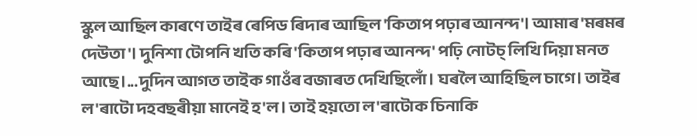স্কুল আছিল কাৰণে তাইৰ ৰেপিড ৰিদাৰ আছিল 'কিতাপ পঢ়াৰ আনন্দ'। আমাৰ 'মৰমৰ দেউতা'। দুনিশা টোপনি খতি কৰি 'কিতাপ পঢ়াৰ আনন্দ' পঢ়ি নোটচ্ লিখি দিয়া মনত আছে।...দুদিন আগত তাইক গাওঁৰ বজাৰত দেখিছিলোঁ। ঘৰলৈ আহিছিল চাগে। তাইৰ ল'ৰাটো দহবছৰীয়া মানেই হ'ল। তাই হয়তো ল'ৰাটোক চিনাকি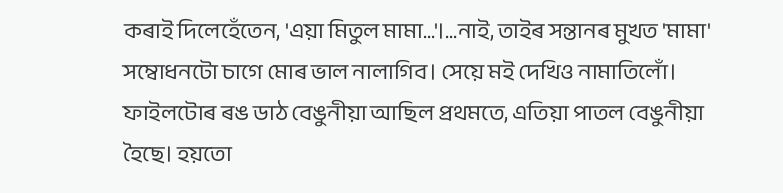কৰাই দিলেহেঁতেন, 'এয়া মিতুল মামা...'।...নাই, তাইৰ সন্তানৰ মুখত 'মামা' সম্বোধনটো চাগে মোৰ ভাল নালাগিব। সেয়ে মই দেখিও নামাতিলোঁ।
ফাইলটোৰ ৰঙ ডাঠ বেঙুনীয়া আছিল প্ৰথমতে, এতিয়া পাতল বেঙুনীয়া হৈছে। হয়তো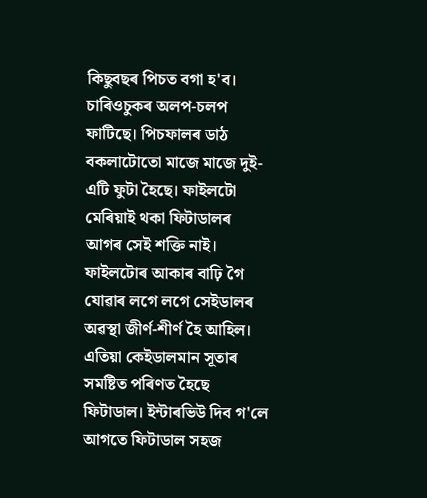কিছুবছৰ পিচত বগা হ'ব। চাৰিওচুকৰ অলপ-চলপ ফাটিছে। পিচফালৰ ডাঠ বকলাটোতো মাজে মাজে দুই-এটি ফুটা হৈছে। ফাইলটো মেৰিয়াই থকা ফিটাডালৰ আগৰ সেই শক্তি নাই। ফাইলটোৰ আকাৰ বাঢ়ি গৈ যোৱাৰ লগে লগে সেইডালৰ অৱস্থা জীৰ্ণ-শীৰ্ণ হৈ আহিল। এতিয়া কেইডালমান সূতাৰ সমষ্টিত পৰিণত হৈছে ফিটাডাল। ইন্টাৰভিউ দিব গ'লে আগতে ফিটাডাল সহজ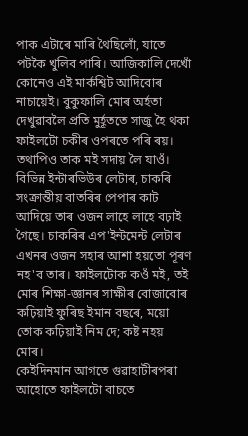পাক এটাৰে মাৰি থৈছিলোঁ, যাতে পটকৈ খুলিব পাৰি। আজিকালি দেখোঁ কোনেও এই মাৰ্কশ্বিট আদিবোৰ নাচায়েই। বুকুফালি মোৰ অৰ্হতা দেখুৱাবলৈ প্ৰতি মুৰ্হূততে সাজু হৈ থকা ফাইলটো চকীৰ ওপৰতে পৰি ৰয়। তথাপিও তাক মই সদায় লৈ যাওঁ। বিভিন্ন ইন্টাৰভিউৰ লেটাৰ, চাকৰি সংক্ৰান্তীয় বাতৰিৰ পেপাৰ কাট আদিয়ে তাৰ ওজন লাহে লাহে বঢ়াই গৈছে। চাকৰিৰ এপ'ইন্টমেন্ট লেটাৰ এখনৰ ওজন সহাৰ আশা হয়তো পূৰণ নহ'ব তাৰ। ফাইলটোক কওঁ মই, তই মোৰ শিক্ষা-জ্ঞানৰ সাক্ষীৰ বোজাবোৰ কঢ়িয়াই ফুৰিছ ইমান বছৰে, ময়ো তোক কঢ়িয়াই নিম দে; কষ্ট নহয় মোৰ।
কেইদিনমান আগতে গুৱাহাটীৰপৰা আহোতে ফাইলটো বাচতে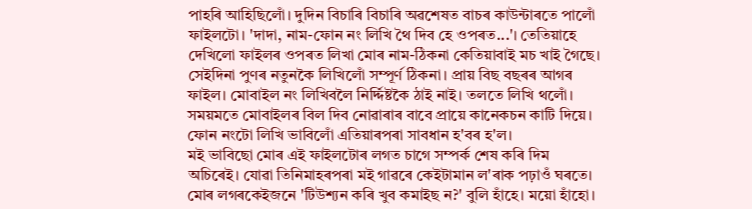পাহৰি আহিছিলোঁ। দুদিন বিচাৰি বিচাৰি অৱশেষত বাচৰ কাউন্টাৰতে পালোঁ ফাইলটো। 'দাদা, নাম-ফোন নং লিখি থৈ দিব হে ওপৰত...'। তেতিয়াহে দেখিলো ফাইলৰ ওপৰত লিখা মোৰ নাম-ঠিকনা কেতিয়াবাই মচ খাই গৈছে। সেইদিনা পুণৰ নতুনকৈ লিখিলোঁ সম্পূৰ্ণ ঠিকনা। প্ৰায় বিছ বছৰৰ আগৰ ফাইল। মোবাইল নং লিখিবলৈ নিৰ্দ্দিষ্টকৈ ঠাই নাই। তলতে লিখি থলোঁ। সময়মতে মোবাইলৰ বিল দিব নোৱাৰাৰ বাবে প্ৰায়ে কানেকচন কাটি দিয়ে। ফোন নংটো লিখি ভাবিলোঁ এতিয়াৰপৰা সাবধান হ'বৰ হ'ল।
মই ভাবিছো মোৰ এই ফাইলটোৰ লগত চাগে সম্পৰ্ক শেষ কৰি দিম অচিৰেই। যোৱা তিনিমাহৰপৰা মই গাৱৰে কেইটামান ল'ৰাক পঢ়াওঁ ঘৰতে। মোৰ লগৰকেইজনে 'টিউশ্যন কৰি খুব কমাইছ ন?' বুলি হাঁহে। ময়ো হাঁহো।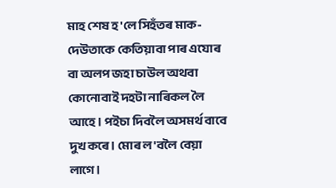মাহ শেষ হ'লে সিহঁতৰ মাক-দেউতাকে কেতিয়াবা পাৰ এযোৰ বা অলপ জহা চাউল অথবা কোনোবাই দহটা নাৰিকল লৈ আহে। পইচা দিবলৈ অসমৰ্থ বাবে দুখ কৰে। মোৰ ল'বলৈ বেয়া লাগে।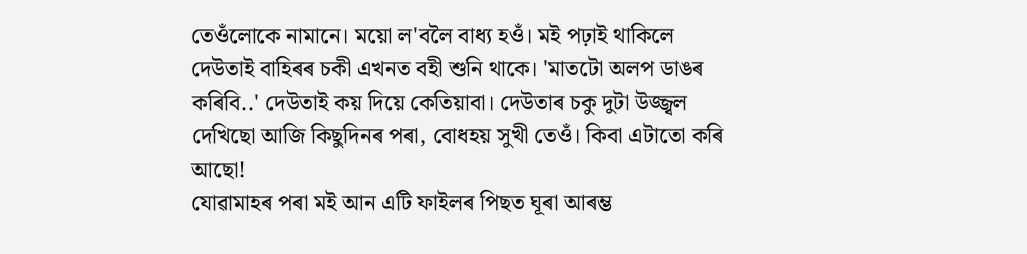তেওঁলোকে নামানে। ময়ো ল'বলৈ বাধ্য হওঁ। মই পঢ়াই থাকিলে দেউতাই বাহিৰৰ চকী এখনত বহী শুনি থাকে। 'মাতটো অলপ ডাঙৰ কৰিবি..' দেউতাই কয় দিয়ে কেতিয়াবা। দেউতাৰ চকু দুটা উজ্জ্বল দেখিছো আজি কিছুদিনৰ পৰা, বোধহয় সুখী তেওঁ। কিবা এটাতো কৰি আছো!
যোৱামাহৰ পৰা মই আন এটি ফাইলৰ পিছত ঘূৰা আৰম্ভ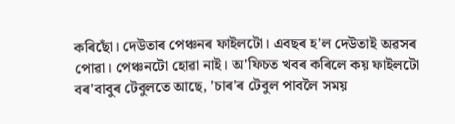কৰিছোঁ। দেউতাৰ পেঞ্চনৰ ফাইলটো। এবছৰ হ'ল দেউতাই অৱসৰ পোৱা। পেঞ্চনটো হোৱা নাই। অ'ফিচত খবৰ কৰিলে কয় ফাইলটো বৰ'বাবুৰ টেবুলতে আছে, 'চাৰ'ৰ টেবুল পাবলৈ সময়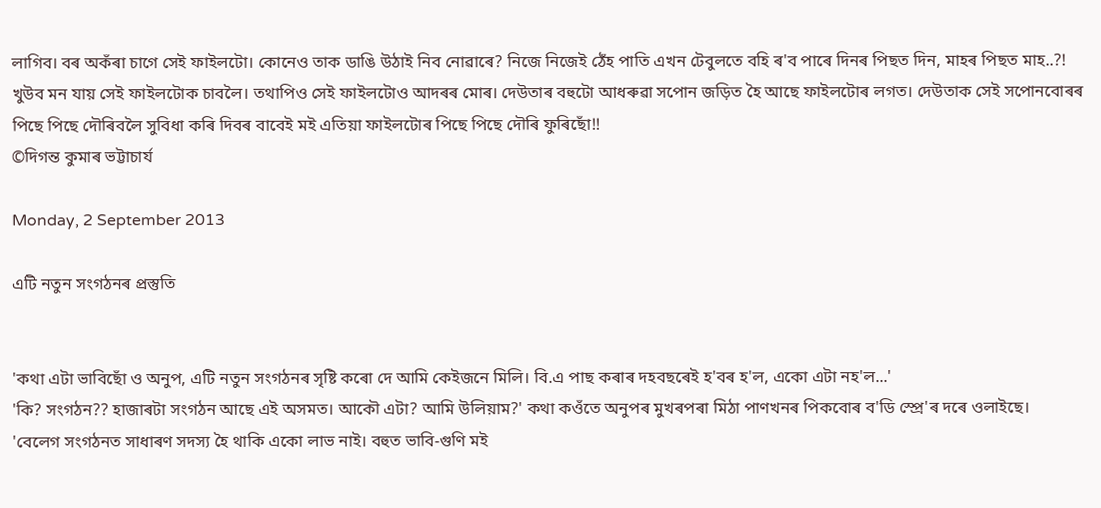লাগিব। বৰ অকঁৰা চাগে সেই ফাইলটো। কোনেও তাক ডাঙি উঠাই নিব নোৱাৰে? নিজে নিজেই ঠেঁহ পাতি এখন টেবুলতে বহি ৰ'ব পাৰে দিনৰ পিছত দিন, মাহৰ পিছত মাহ..?! খুউব মন যায় সেই ফাইলটোক চাবলৈ। তথাপিও সেই ফাইলটোও আদৰৰ মোৰ। দেউতাৰ বহুটো আধৰুৱা সপোন জড়িত হৈ আছে ফাইলটোৰ লগত। দেউতাক সেই সপোনবোৰৰ পিছে পিছে দৌৰিবলৈ সুবিধা কৰি দিবৰ বাবেই মই এতিয়া ফাইলটোৰ পিছে পিছে দৌৰি ফুৰিছোঁ!!
©দিগন্ত কুমাৰ ভট্টাচাৰ্য

Monday, 2 September 2013

এটি নতুন সংগঠনৰ প্ৰস্তুতি


'কথা এটা ভাবিছোঁ ও অনুপ, এটি নতুন সংগঠনৰ সৃষ্টি কৰো দে আমি কেইজনে মিলি। বি.এ পাছ কৰাৰ দহবছৰেই হ'বৰ হ'ল, একো এটা নহ'ল...'
'কি? সংগঠন?? হাজাৰটা সংগঠন আছে এই অসমত। আকৌ এটা? আমি উলিয়াম?' কথা কওঁতে অনুপৰ মুখৰপৰা মিঠা পাণখনৰ পিকবোৰ ব'ডি স্প্ৰে'ৰ দৰে ওলাইছে।
'বেলেগ সংগঠনত সাধাৰণ সদস্য হৈ থাকি একো লাভ নাই। বহুত ভাবি-গুণি মই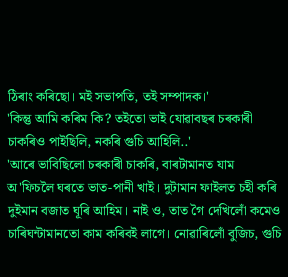ঠিৰাং কৰিছো। মই সভাপতি, তই সম্পাদক।'
'কিন্তু আমি কৰিম কি? তইতো ভাই যোৱাবছৰ চৰকাৰী চাকৰিও পাইছিলি, নকৰি গুচি আহিলি..'
'আৰে ভাবিছিলো চৰকাৰী চাকৰি, বাৰটামানত যাম অ'ফিচলৈ ঘৰতে ভাত-পানী খাই। দুটামান ফাইলত চহী কৰি দুইমান বজাত ঘূৰি আহিম। নাই ও, তাত গৈ দেখিলোঁ কমেও চাৰিঘন্টামানতো কাম কৰিবই লাগে। নোৱাৰিলোঁ বুজিচ, গুচি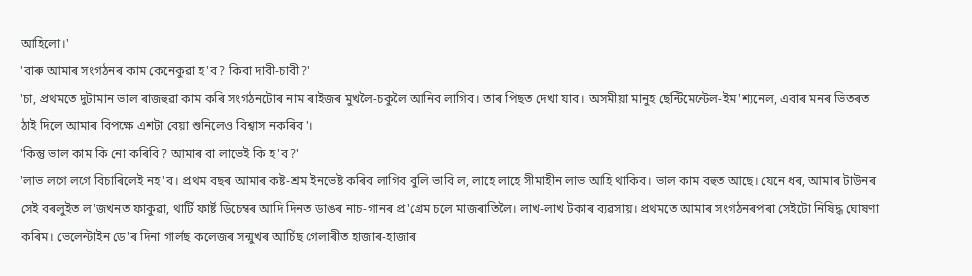আহিলো।'
'বাৰু আমাৰ সংগঠনৰ কাম কেনেকুৱা হ'ব? কিবা দাবী-চাবী?'
'চা, প্ৰথমতে দুটামান ভাল ৰাজহুৱা কাম কৰি সংগঠনটোৰ নাম ৰাইজৰ মুখলৈ-চকুলৈ আনিব লাগিব। তাৰ পিছত দেখা যাব। অসমীয়া মানুহ ছেন্টিমেন্টেল-ইম'শ্যনেল, এবাৰ মনৰ ভিতৰত ঠাই দিলে আমাৰ বিপক্ষে এশটা বেয়া শুনিলেও বিশ্বাস নকৰিব'।
'কিন্তু ভাল কাম কি নো কৰিবি? আমাৰ বা লাভেই কি হ'ব?'
'লাভ লগে লগে বিচাৰিলেই নহ'ব। প্ৰথম বছৰ আমাৰ কষ্ট-শ্ৰম ইনভেষ্ট কৰিব লাগিব বুলি ভাবি ল, লাহে লাহে সীমাহীন লাভ আহি থাকিব। ভাল কাম বহুত আছে। যেনে ধৰ, আমাৰ টাউনৰ সেই বৰলুইত ল'জখনত ফাকুৱা, থাৰ্টি ফাৰ্ষ্ট ডিচেম্বৰ আদি দিনত ডাঙৰ নাচ-গানৰ প্ৰ'গ্ৰেম চলে মাজৰাতিলৈ। লাখ-লাখ টকাৰ ব্যৱসায়। প্ৰথমতে আমাৰ সংগঠনৰপৰা সেইটো নিষিদ্ধ ঘোষণা কৰিম। ভেলেন্টাইন ডে'ৰ দিনা গাৰ্লছ কলেজৰ সন্মুখৰ আৰ্চিছ গেলাৰীত হাজাৰ-হাজাৰ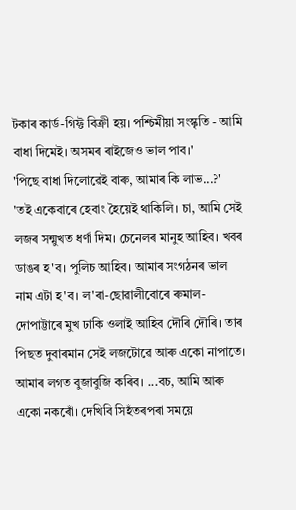টকাৰ কাৰ্ড-গিফ্ট বিক্ৰী হয়। পশ্চিমীয়া সংস্কৃতি - আমি বাধা দিমেই। অসমৰ ৰাইজেও ভাল পাব।'
'পিছে বাধা দিলোৱেই বাৰু, আমাৰ কি লাভ...?'
'তই একেবাৰে হেবাং হৈয়েই থাকিলি। চা, আমি সেই লজৰ সন্মুখত ধৰ্ণা দিম। চেনেলৰ মানুহ আহিব। খবৰ ডাঙৰ হ'ব। পুলিচ আহিব। আমাৰ সংগঠনৰ ভাল নাম এটা হ'ব। ল'ৰা-ছোৱালীবোৰে ৰুমাল-দোপাট্টাৰে মুখ ঢাকি ওলাই আহিব দৌৰি দৌৰি। তাৰ পিছত দুবাৰমান সেই লজটোৱে আৰু একো নাপাতে। আমাৰ লগত বুজাবুজি কৰিব। ...বচ, আমি আৰু একো নকৰোঁ। দেখিবি সিহঁতৰপৰা সময়ে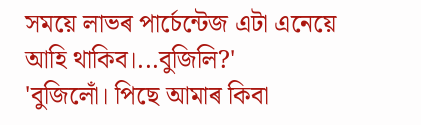সময়ে লাভৰ পাৰ্চেন্টেজ এটা এনেয়ে আহি থাকিব।...বুজিলি?'
'বুজিলোঁ। পিছে আমাৰ কিবা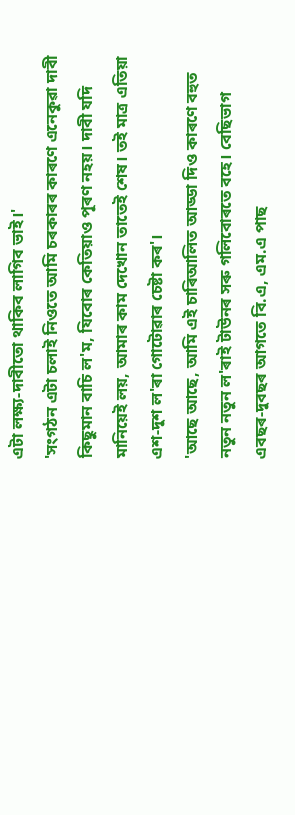এটা লক্ষ্য-দাবীতো থাকিব লাগিব ভাই।'
'সংগঠন এটা চলাই নিওতে আমি চৰকাৰৰ কাৰণে এনেকুৱা দাবী কিছুমান বাচি ল'ম, যিবোৰ কেতিয়াও পূৰণ নহয়। দাবী যদি মানিয়েই লয়, আমাৰ কাম দেখোন তাতেই শেষ। তই মাত্ৰ এতিয়া এশ-দুশ ল'ৰা গোটোৱাৰ চেষ্টা কৰ'।
'আছে আছে, আমি এই চাৰিআলিত আড্ডা দিও কাৰণে বহুত নতুন নতুন ল'ৰাই টাউনৰ সৰু গলিবোৰতে বহে। বেছিভাগ এবছৰ-দুবছৰ আগতে বি.এ, এম.এ পাছ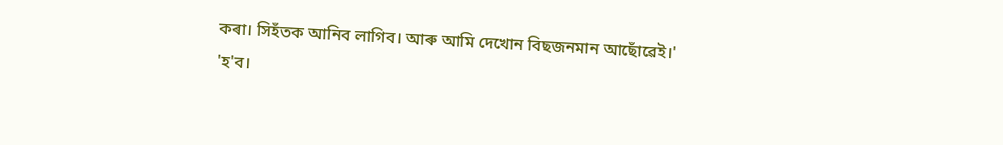কৰা। সিহঁতক আনিব লাগিব। আৰু আমি দেখোন বিছজনমান আছোঁৱেই।'
'হ'ব।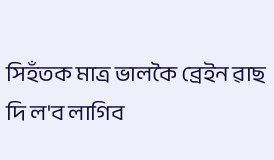সিহঁতক মাত্ৰ ভালকৈ ব্ৰেইন ৱাছ দি ল'ব লাগিব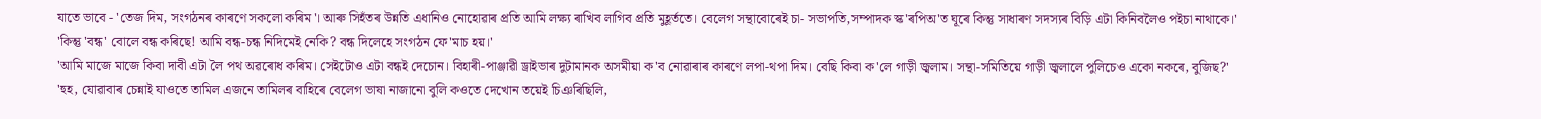যাতে ভাবে - 'তেজ দিম, সংগঠনৰ কাৰণে সকলো কৰিম'। আৰু সিহঁতৰ উন্নতি এধানিও নোহোৱাৰ প্ৰতি আমি লক্ষ্য ৰাখিব লাগিব প্ৰতি মুহূৰ্ততে। বেলেগ সন্থাবোৰেই চা- সভাপতি,সম্পাদক স্ক'ৰপিঅ'ত ঘূৰে কিন্তু সাধাৰণ সদস্যৰ বিড়ি এটা কিনিবলৈও পইচা নাথাকে।'
'কিন্তু 'বন্ধ' বোলে বন্ধ কৰিছে! আমি বন্ধ-চন্ধ নিদিমেই নেকি? বন্ধ দিলেহে সংগঠন ফে'মাচ হয়।'
'আমি মাজে মাজে কিবা দাবী এটা লৈ পথ অৱৰোধ কৰিম। সেইটোও এটা বন্ধই দেচোন। বিহাৰী-পাঞ্জাৱী ড্ৰাইভাৰ দুটামানক অসমীয়া ক'ব নোৱাৰাৰ কাৰণে লপা-থপা দিম। বেছি কিবা ক'লে গাড়ী জ্বলাম। সন্থা-সমিতিয়ে গাড়ী জ্বলালে পুলিচেও একো নকৰে, বুজিছ?'
'হুহ, যোৱাবাৰ চেন্নাই যাওতে তামিল এজনে তামিলৰ বাহিৰে বেলেগ ভাষা নাজানো বুলি কওতে দেখোন তয়েই চিঞৰিছিলি,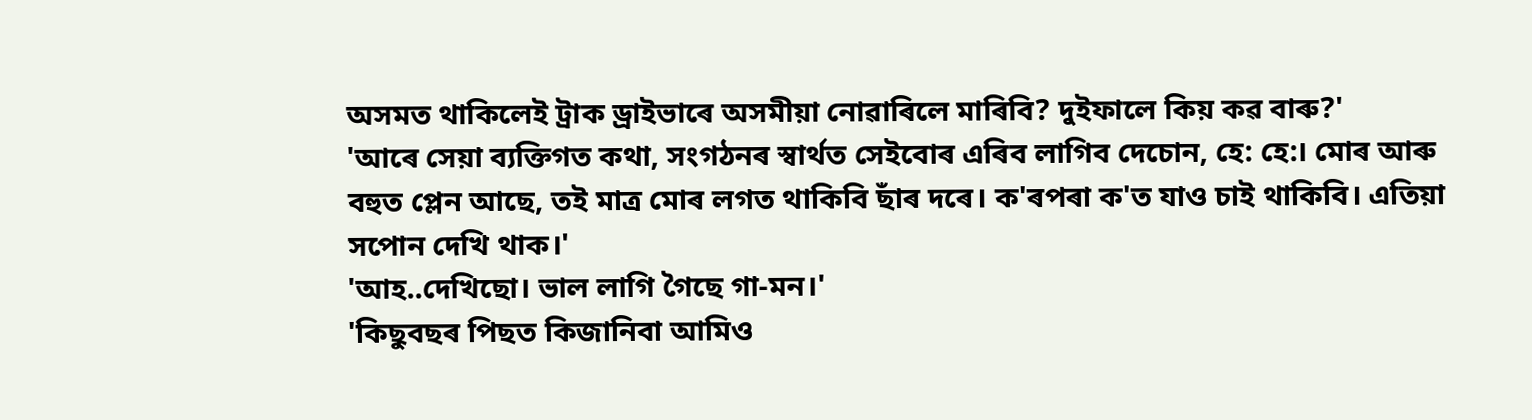অসমত থাকিলেই ট্ৰাক ড্ৰাইভাৰে অসমীয়া নোৱাৰিলে মাৰিবি? দুইফালে কিয় কৱ বাৰু?'
'আৰে সেয়া ব্যক্তিগত কথা, সংগঠনৰ স্বাৰ্থত সেইবোৰ এৰিব লাগিব দেচোন, হে: হে:। মোৰ আৰু বহুত প্লেন আছে, তই মাত্ৰ মোৰ লগত থাকিবি ছাঁৰ দৰে। ক'ৰপৰা ক'ত যাও চাই থাকিবি। এতিয়া সপোন দেখি থাক।'
'আহ..দেখিছো। ভাল লাগি গৈছে গা-মন।'
'কিছুবছৰ পিছত কিজানিবা আমিও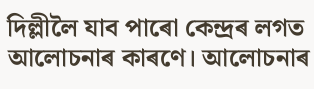দিল্লীলৈ যাব পাৰো কেন্দ্ৰৰ লগত আলোচনাৰ কাৰণে। আলোচনাৰ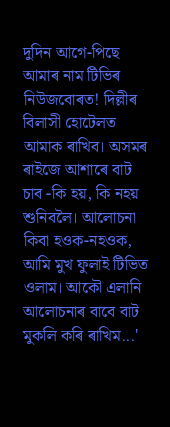দুদিন আগে-পিছে আমাৰ নাম টিভিৰ নিউজবোৰত! দিল্লীৰ বিলাসী হোটেলত আমাক ৰাখিব। অসমৰ ৰাইজে আশাৰে বাট চাব -কি হয়, কি নহয় শুনিবলৈ। আলোচনা কিবা হওক-নহওক, আমি মুখ ফুলাই টিভিত ওলাম। আকৌ এলানি আলোচনাৰ বাবে বাট মুকলি কৰি ৰাখিম...'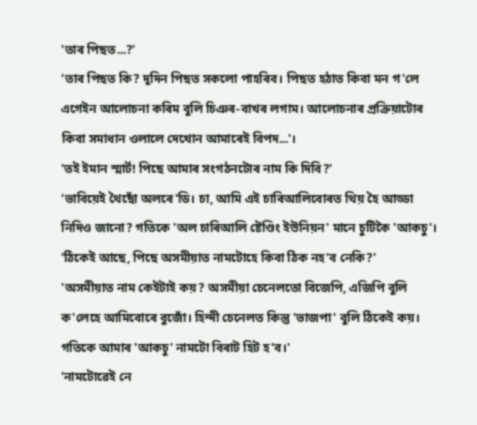'তাৰ পিছত...?'
'তাৰ পিছত কি? দুদিন পিছত সকলো পাহৰিব। পিছত হঠাত কিবা মন গ'লে এগেইন আলোচনা কৰিম বুলি চিঞৰ-বাখৰ লগাম। আলোচনাৰ প্ৰক্ৰিয়াটোৰ কিবা সমাধান ওলালে দেখোন আমাৰেই বিপদ...'।
'তই ইমান স্মাৰ্ট! পিছে আমাৰ সংগঠনটোৰ নাম কি দিবি?'
'ভাবিয়েই থৈছোঁ অলৰে'ডি। চা, আমি এই চাৰিআলিবোৰত থিয় হৈ আড্ডা নিদিও জানো? গতিকে 'অল চাৰিআলি ষ্টেণ্ডিং ইউনিয়ন' মানে চুটিকৈ 'আকচু'।
'ঠিকেই আছে, পিছে অসমীয়াত নামটোহে কিবা ঠিক নহ'ব নেকি?'
'অসমীয়াত নাম কেইটাই কয়? অসমীয়া চেনেলতো বিজেপি, এজিপি বুলি ক'লেহে আমিবোৰে বুজোঁ। হিন্দী চেনেলত কিন্তু 'ভাজপা' বুলি ঠিকেই কয়। গতিকে আমাৰ 'আকচু' নামটো বিৰাট হিট হ'ব।'
'নামটোৱেই নে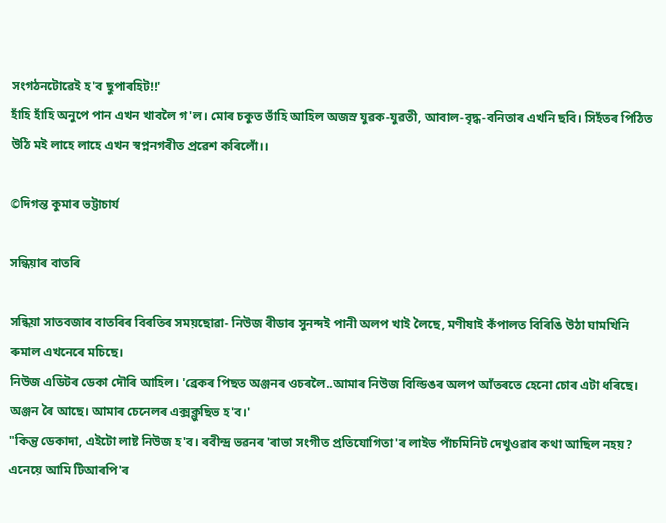সংগঠনটোৱেই হ'ব ছুপাৰহিট!!'
হাঁহি হাঁহি অনুপে পান এখন খাবলৈ গ'ল। মোৰ চকুত ভাঁহি আহিল অজস্ৰ যুৱক-যুৱতী, আবাল-বৃদ্ধ-বনিতাৰ এখনি ছবি। সিহঁতৰ পিঠিত উঠি মই লাহে লাহে এখন স্বপ্ননগৰীত প্ৰৱেশ কৰিলোঁ।।

©দিগন্ত কুমাৰ ভট্টাচাৰ্য

সন্ধিয়াৰ বাতৰি

সন্ধিয়া সাতবজাৰ বাতৰিৰ বিৰতিৰ সময়ছোৱা- নিউজ ৰীডাৰ সুনন্দই পানী অলপ খাই লৈছে, মণীষাই কঁপালত বিৰিঙি উঠা ঘামখিনি ৰুমাল এখনেৰে মচিছে।
নিউজ এডিটৰ ডেকা দৌৰি আহিল। 'ব্ৰেকৰ পিছত অঞ্জনৰ ওচৰলৈ..আমাৰ নিউজ বিল্ডিঙৰ অলপ আঁতৰতে হেনো চোৰ এটা ধৰিছে। অঞ্জন ৰৈ আছে। আমাৰ চেনেলৰ এক্সক্লুছিভ হ'ব।'
"কিন্তু ডেকাদা, এইটো লাষ্ট নিউজ হ'ব। ৰবীন্দ্ৰ ভৱনৰ 'ৰাভা সংগীত প্ৰতিযোগিতা'ৰ লাইভ পাঁচমিনিট দেখুওৱাৰ কথা আছিল নহয়? এনেয়ে আমি টিআৰপি'ৰ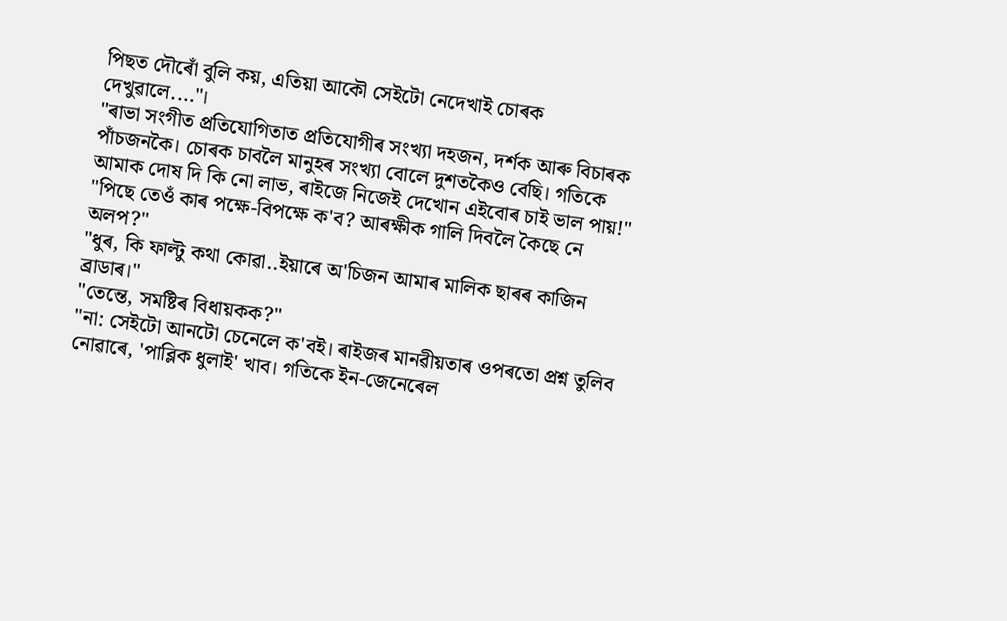পিছত দৌৰোঁ বুলি কয়, এতিয়া আকৌ সেইটো নেদেখাই চোৰক দেখুৱালে...."।
"ৰাভা সংগীত প্ৰতিযোগিতাত প্ৰতিযোগীৰ সংখ্যা দহজন, দৰ্শক আৰু বিচাৰক পাঁচজনকৈ। চোৰক চাবলৈ মানুহৰ সংখ্যা বোলে দুশতকৈও বেছি। গতিকে আমাক দোষ দি কি নো লাভ, ৰাইজে নিজেই দেখোন এইবোৰ চাই ভাল পায়!"
"পিছে তেওঁ কাৰ পক্ষে-বিপক্ষে ক'ব? আৰক্ষীক গালি দিবলৈ কৈছে নে অলপ?"
"ধুৰ, কি ফাল্টু কথা কোৱা..ইয়াৰে অ'চিজন আমাৰ মালিক ছাৰৰ কাজিন ব্ৰাডাৰ।"
"তেন্তে, সমষ্টিৰ বিধায়কক?"
"না: সেইটো আনটো চেনেলে ক'বই। ৰাইজৰ মানৱীয়তাৰ ওপৰতো প্ৰশ্ন তুলিব নোৱাৰে, 'পাব্লিক ধুলাই' খাব। গতিকে ইন-জেনেৰেল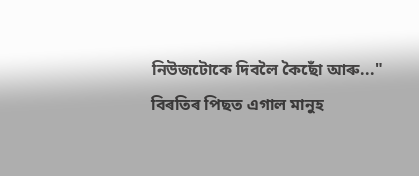নিউজটোকে দিবলৈ কৈছোঁ আৰু..."
বিৰতিৰ পিছত এগাল মানুহ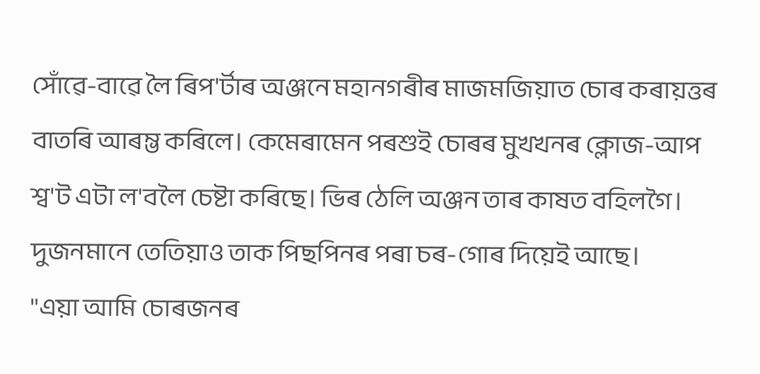সোঁৱে-বাৱে লৈ ৰিপ'ৰ্টাৰ অঞ্জনে মহানগৰীৰ মাজমজিয়াত চোৰ কৰায়ত্তৰ বাতৰি আৰম্ভ কৰিলে। কেমেৰামেন পৰশুই চোৰৰ মুখখনৰ ক্লোজ-আপ শ্ব'ট এটা ল'বলৈ চেষ্টা কৰিছে। ভিৰ ঠেলি অঞ্জন তাৰ কাষত বহিলগৈ। দুজনমানে তেতিয়াও তাক পিছপিনৰ পৰা চৰ-গোৰ দিয়েই আছে।
"এয়া আমি চোৰজনৰ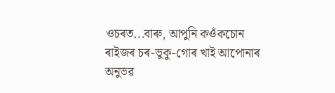ওচৰত...বাৰু, আপুনি কওঁকচোন ৰাইজৰ চৰ-ভুকু-গোৰ খাই আপোনাৰ অনুভৱ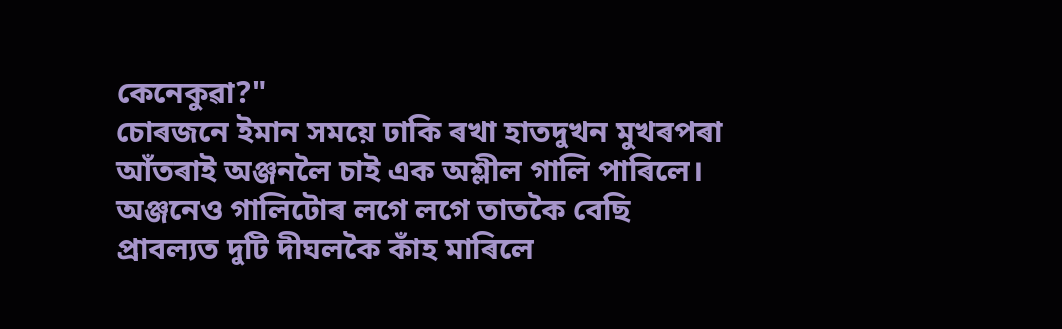কেনেকুৱা?"
চোৰজনে ইমান সময়ে ঢাকি ৰখা হাতদুখন মুখৰপৰা আঁতৰাই অঞ্জনলৈ চাই এক অশ্লীল গালি পাৰিলে। অঞ্জনেও গালিটোৰ লগে লগে তাতকৈ বেছি প্ৰাবল্যত দুটি দীঘলকৈ কাঁহ মাৰিলে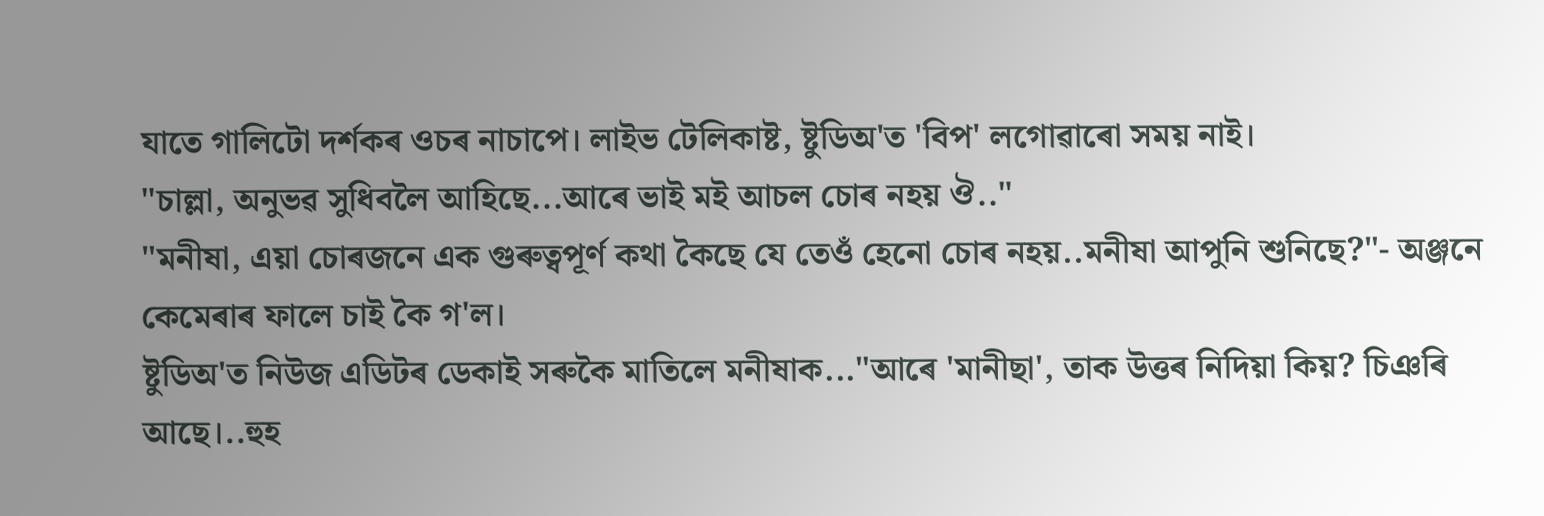যাতে গালিটো দৰ্শকৰ ওচৰ নাচাপে। লাইভ টেলিকাষ্ট, ষ্টুডিঅ'ত 'বিপ' লগোৱাৰো সময় নাই।
"চাল্লা, অনুভৱ সুধিবলৈ আহিছে...আৰে ভাই মই আচল চোৰ নহয় ঔ.."
"মনীষা, এয়া চোৰজনে এক গুৰুত্বপূৰ্ণ কথা কৈছে যে তেওঁ হেনো চোৰ নহয়..মনীষা আপুনি শুনিছে?"- অঞ্জনে কেমেৰাৰ ফালে চাই কৈ গ'ল।
ষ্টুডিঅ'ত নিউজ এডিটৰ ডেকাই সৰুকৈ মাতিলে মনীষাক..."আৰে 'মানীছা', তাক উত্তৰ নিদিয়া কিয়? চিঞৰি আছে।..হুহ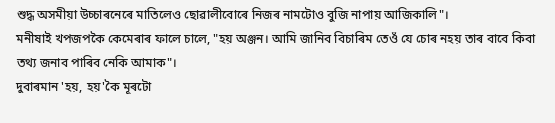শুদ্ধ অসমীয়া উচ্চাৰনেৰে মাতিলেও ছোৱালীবোৰে নিজৰ নামটোও বুজি নাপায় আজিকালি"।
মনীষাই খপজপকৈ কেমেৰাৰ ফালে চালে, "হয় অঞ্জন। আমি জানিব বিচাৰিম তেওঁ যে চোৰ নহয় তাৰ বাবে কিবা তথ্য জনাব পাৰিব নেকি আমাক"।
দুবাৰমান 'হয়, হয়'কৈ মূৰটো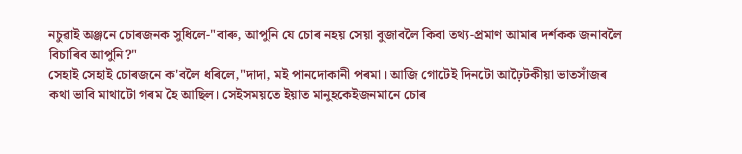নচুৱাই অঞ্জনে চোৰজনক সুধিলে-"বাৰু, আপুনি যে চোৰ নহয় সেয়া বুজাবলৈ কিবা তথ্য-প্ৰমাণ আমাৰ দৰ্শকক জনাবলৈ বিচাৰিব আপুনি?"
সেহাই সেহাই চোৰজনে ক'বলৈ ধৰিলে,"দাদা, মই পানদোকানী পৰমা। আজি গোটেই দিনটো আঢ়ৈটকীয়া ভাতসাঁজৰ কথা ভাবি মাথাটো গৰম হৈ আছিল। সেইসময়তে ইয়াত মানুহকেইজনমানে চোৰ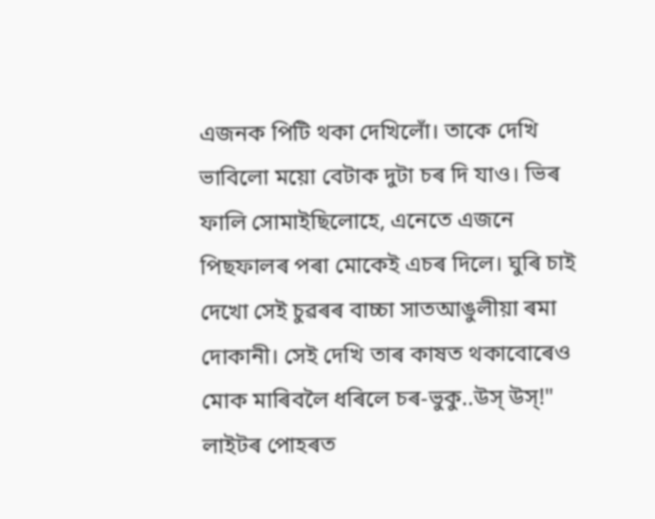এজনক পিটি থকা দেখিলোঁ। তাকে দেখি ভাবিলো ময়ো বেটাক দুটা চৰ দি যাও। ভিৰ ফালি সোমাইছিলোহে, এনেতে এজনে পিছফালৰ পৰা মোকেই এচৰ দিলে। ঘুৰি চাই দেখো সেই চুৱৰৰ বাচ্চা সাতআঙুলীয়া ৰমা দোকানী। সেই দেখি তাৰ কাষত থকাবোৰেও মোক মাৰিবলৈ ধৰিলে চৰ-ভুকু..উস্ উস্!"
লাইটৰ পোহৰত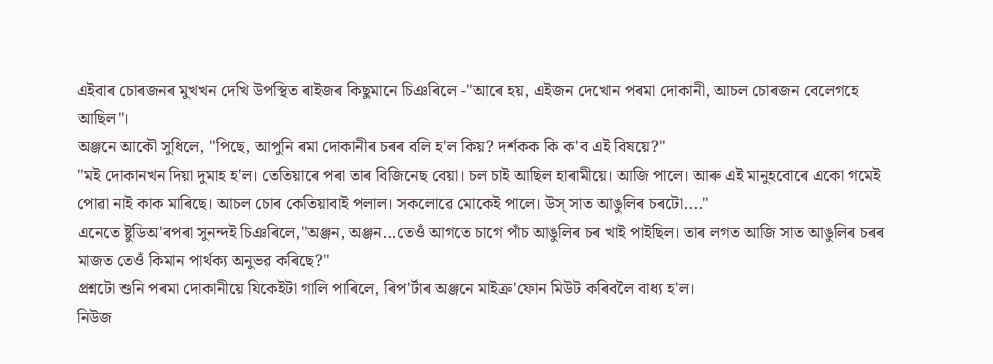এইবাৰ চোৰজনৰ মুখখন দেখি উপস্থিত ৰাইজৰ কিছুমানে চিঞৰিলে -"আৰে হয়, এইজন দেখোন পৰমা দোকানী, আচল চোৰজন বেলেগহে আছিল"।
অঞ্জনে আকৌ সুধিলে, "পিছে, আপুনি ৰমা দোকানীৰ চৰৰ বলি হ'ল কিয়? দৰ্শকক কি ক'ব এই বিষয়ে?"
"মই দোকানখন দিয়া দুমাহ হ'ল। তেতিয়াৰে পৰা তাৰ বিজিনেছ বেয়া। চল চাই আছিল হাৰামীয়ে। আজি পালে। আৰু এই মানুহবোৰে একো গমেই পোৱা নাই কাক মাৰিছে। আচল চোৰ কেতিয়াবাই পলাল। সকলোৱে মোকেই পালে। উস্ সাত আঙুলিৰ চৰটো...."
এনেতে ষ্টুডিঅ'ৰপৰা সুনন্দই চিঞৰিলে,"অঞ্জন, অঞ্জন...তেওঁ আগতে চাগে পাঁচ আঙুলিৰ চৰ খাই পাইছিল। তাৰ লগত আজি সাত আঙুলিৰ চৰৰ মাজত তেওঁ কিমান পাৰ্থক্য অনুভৱ কৰিছে?"
প্ৰশ্নটো শুনি পৰমা দোকানীয়ে যিকেইটা গালি পাৰিলে, ৰিপ'ৰ্টাৰ অঞ্জনে মাইক্ৰ'ফোন মিউট কৰিবলৈ বাধ্য হ'ল।
নিউজ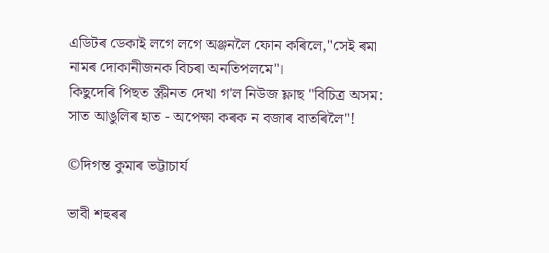এডিটৰ ডেকাই লগে লগে অঞ্জনলৈ ফোন কৰিলে,"সেই ৰমা নামৰ দোকানীজনক বিচৰা অনতিপলমে"।
কিছুদেৰি পিছত স্ক্ৰীনত দেখা গ'ল নিউজ ফ্লাছ "বিচিত্ৰ অসম: সাত আঙুলিৰ হাত - অপেক্ষা কৰক ন বজাৰ বাতৰিলৈ"!

©দিগন্ত কুমাৰ ভট্টাচাৰ্য

ভাবী শহুৰৰ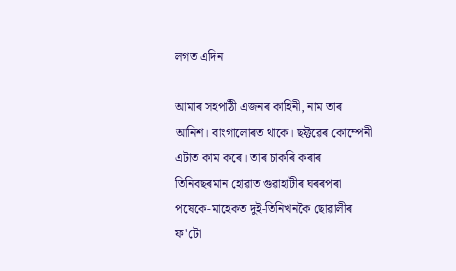লগত এদিন

আমাৰ সহপাঠী এজনৰ কাহিনী, নাম তাৰ আনিশ। বাংগালোৰত থাকে। ছফ্টৱেৰ কোম্পেনী এটাত কাম কৰে। তাৰ চাকৰি কৰাৰ তিনিবছৰমান হোৱাত গুৱাহাটীৰ ঘৰৰপৰা পষেকে-মাহেকত দুই-তিনিখনকৈ ছোৱালীৰ ফ'টো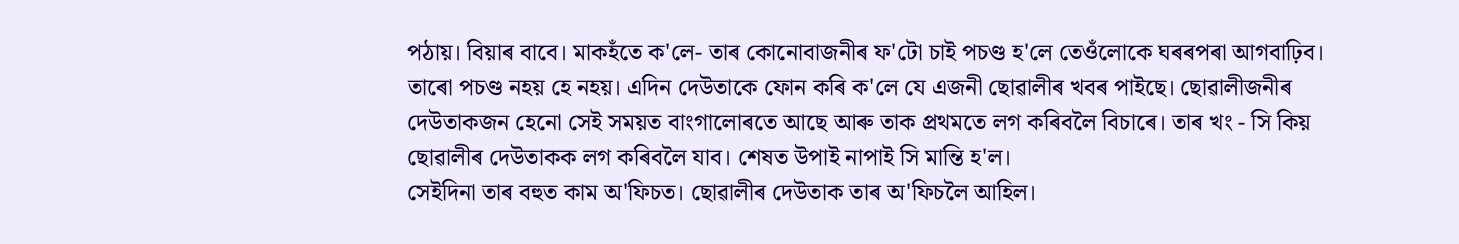পঠায়। বিয়াৰ বাবে। মাকহঁতে ক'লে- তাৰ কোনোবাজনীৰ ফ'টো চাই পচণ্ড হ'লে তেওঁলোকে ঘৰৰপৰা আগবাঢ়িব। তাৰো পচণ্ড নহয় হে নহয়। এদিন দেউতাকে ফোন কৰি ক'লে যে এজনী ছোৱালীৰ খবৰ পাইছে। ছোৱালীজনীৰ দেউতাকজন হেনো সেই সময়ত বাংগালোৰতে আছে আৰু তাক প্ৰথমতে লগ কৰিবলৈ বিচাৰে। তাৰ খং - সি কিয় ছোৱালীৰ দেউতাকক লগ কৰিবলৈ যাব। শেষত উপাই নাপাই সি মান্তি হ'ল।
সেইদিনা তাৰ বহুত কাম অ'ফিচত। ছোৱালীৰ দেউতাক তাৰ অ'ফিচলৈ আহিল।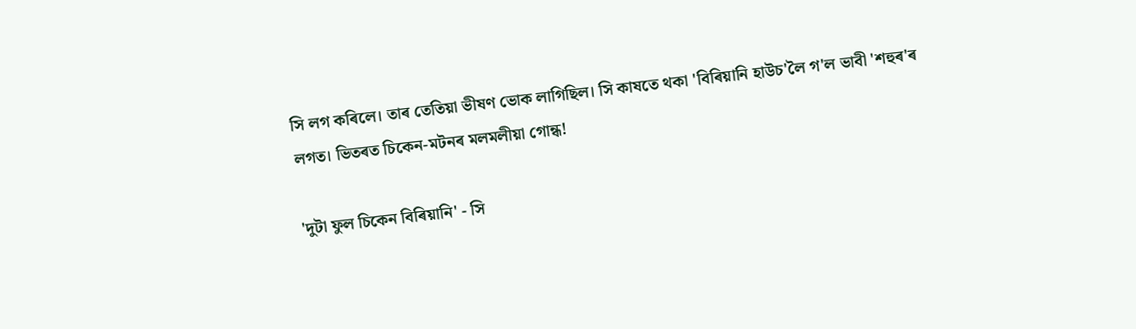সি লগ কৰিলে। তাৰ তেতিয়া ভীষণ ভোক লাগিছিল। সি কাষতে থকা 'বিৰিয়ানি হাউচ'লৈ গ'ল ভাবী 'শহুৰ'ৰ লগত। ভিতৰত চিকেন-মটনৰ মলমলীয়া গোন্ধ!

'দুটা ফুল চিকেন বিৰিয়ানি' - সি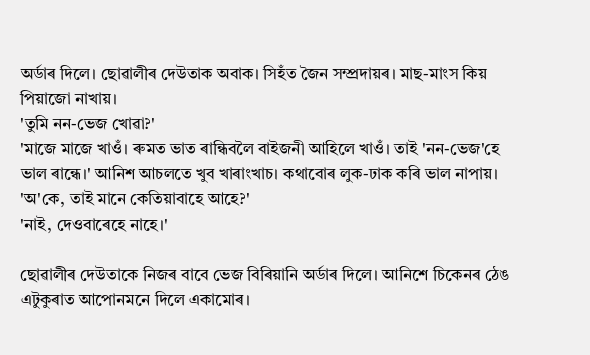অৰ্ডাৰ দিলে। ছোৱালীৰ দেউতাক অবাক। সিহঁত জৈন সম্প্ৰদায়ৰ। মাছ-মাংস কিয় পিয়াজো নাখায়।
'তুমি নন-ভেজ খোৱা?'
'মাজে মাজে খাওঁ। ৰুমত ভাত ৰান্ধিবলৈ বাইজনী আহিলে খাওঁ। তাই 'নন-ভেজ'হে ভাল ৰান্ধে।' আনিশ আচলতে খুব খাৰাংখাচ। কথাবোৰ লুক-ঢাক কৰি ভাল নাপায়।
'অ'কে, তাই মানে কেতিয়াবাহে আহে?'
'নাই, দেওবাৰেহে নাহে।'

ছোৱালীৰ দেউতাকে নিজৰ বাবে ভেজ বিৰিয়ানি অৰ্ডাৰ দিলে। আনিশে চিকেনৰ ঠেঙ এটুকুৰাত আপোনমনে দিলে একামোৰ।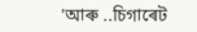'আৰু ..চিগাৰেট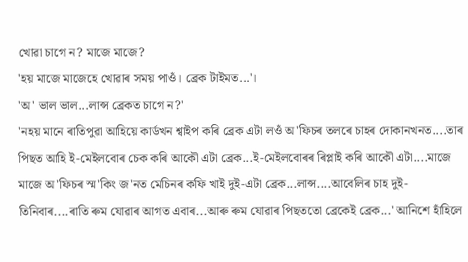খোৱা চাগে ন? মাজে মাজে?
'হয় মাজে মাজেহে খোৱাৰ সময় পাওঁ। ব্ৰেক টাইমত...'।
'অ' ভাল ভাল...লান্স ব্ৰেকত চাগে ন?'
'নহয় মানে ৰাতিপুৱা আহিয়ে কাৰ্ডখন শ্বাইপ কৰি ব্ৰেক এটা লওঁ অ'ফিচৰ তলৰে চাহৰ দোকানখনত....তাৰ পিছত আহি ই-মেইলবোৰ চেক কৰি আকৌ এটা ব্ৰেক...ই-মেইলবোৰৰ ৰিপ্লাই কৰি আকৌ এটা....মাজে মাজে অ'ফিচৰ স্ম'কিং জ'নত মেচিনৰ কফি খাই দুই-এটা ব্ৰেক...লান্স....আবেলিৰ চাহ দুই-তিনিবাৰ....ৰাতি ৰুম যোৱাৰ আগত এবাৰ...আৰু ৰুম যোৱাৰ পিছততো ব্ৰেকেই ব্ৰেক...' আনিশে হাঁহিলে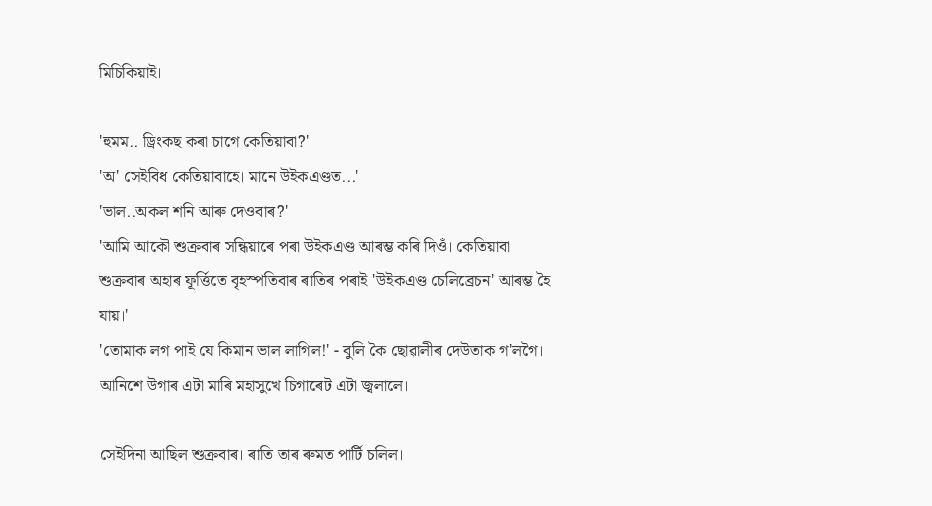মিচিকিয়াই।

'হুমম.. ড্ৰিংকছ কৰা চাগে কেতিয়াবা?'
'অ' সেইবিধ কেতিয়াবাহে। মানে উইকএণ্ডত...'
'ভাল..অকল শনি আৰু দেওবাৰ?'
'আমি আকৌ শুক্ৰবাৰ সন্ধিয়াৰে পৰা উইকএণ্ড আৰম্ভ কৰি দিওঁ। কেতিয়াবা শুক্ৰবাৰ অহাৰ ফূৰ্ত্তিতে বৃহস্পতিবাৰ ৰাতিৰ পৰাই 'উইকএণ্ড চেলিব্ৰেচন' আৰম্ভ হৈ যায়।'
'তোমাক লগ পাই যে কিমান ভাল লাগিল!' - বুলি কৈ ছোৱালীৰ দেউতাক গ'লগৈ। আনিশে উগাৰ এটা মাৰি মহাসুখে চিগাৰেট এটা জ্বলালে।

সেইদিনা আছিল শুক্ৰবাৰ। ৰাতি তাৰ ৰুমত পাৰ্টি চলিল।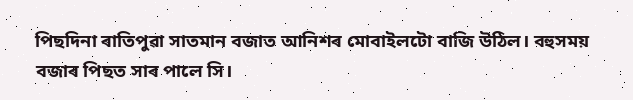পিছদিনা ৰাতিপুৱা সাতমান বজাত আনিশৰ মোবাইলটো বাজি উঠিল। বহুসময় বজাৰ পিছত সাৰ পালে সি।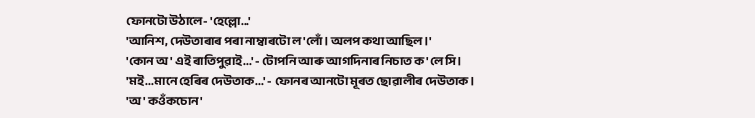ফোনটো উঠালে- 'হেল্লো...'
'আনিশ, দেউতাৰাৰ পৰা নাম্বাৰটো ল'লোঁ। অলপ কথা আছিল।'
'কোন অ' এই ৰাতিপুৱাই...' - টোপনি আৰু আগদিনাৰ নিচাত ক'লে সি।
'মই...মানে হেৰিৰ দেউতাক...' - ফোনৰ আনটো মূৰত ছোৱালীৰ দেউতাক।
'অ' কওঁকচোন'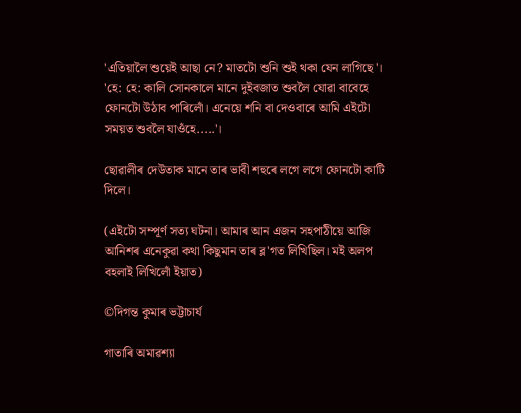'এতিয়ালৈ শুয়েই আছা নে? মাতটো শুনি শুই থকা যেন লাগিছে'।
'হে: হে: কালি সোনকালে মানে দুইবজাত শুবলৈ যোৱা বাবেহে ফোনটো উঠাব পাৰিলোঁ। এনেয়ে শনি বা দেওবাৰে আমি এইটো সময়ত শুবলৈ যাওঁহে.....'।

ছোৱালীৰ দেউতাক মানে তাৰ ভাবী শহুৰে লগে লগে ফোনটো কাটি দিলে।

(এইটো সম্পূৰ্ণ সত্য ঘটনা। আমাৰ আন এজন সহপাঠীয়ে আজি আনিশৰ এনেকুৱা কথা কিছুমান তাৰ ব্ল'গত লিখিছিল। মই অলপ বহলাই লিখিলোঁ ইয়াত)

©দিগন্ত কুমাৰ ভট্টাচাৰ্য

গাতাৰি অমাৱশ্যা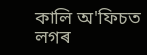কালি অ'ফিচত লগৰ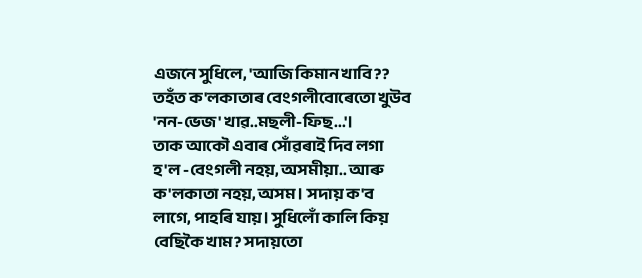এজনে সুধিলে, 'আজি কিমান খাবি?? তহঁত ক'লকাতাৰ বেংগলীবোৰেতো খুউব 'নন-ভেজ' খাৱ..মছলী-ফিছ...'।
তাক আকৌ এবাৰ সোঁৱৰাই দিব লগা হ'ল -বেংগলী নহয়, অসমীয়া.. আৰু ক'লকাতা নহয়, অসম। সদায় ক'ব লাগে, পাহৰি যায়। সুধিলোঁ কালি কিয় বেছিকৈ খাম? সদায়তো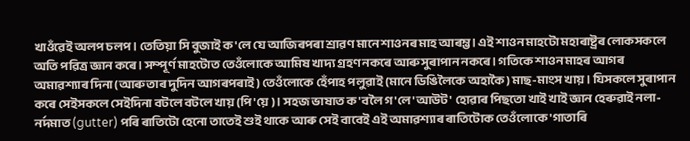খাওঁৱেই অলপ চলপ। তেতিয়া সি বুজাই ক'লে যে আজিৰপৰা শ্ৰাৱণ মানে শাওনৰ মাহ আৰম্ভ। এই শাওন মাহটো মহাৰাষ্ট্ৰৰ লোকসকলে অতি পৱিত্ৰ জ্ঞান কৰে। সম্পূৰ্ণ মাহটোত তেওঁলোকে আমিষ খাদ্য গ্ৰহণ নকৰে আৰু সুৰাপান নকৰে। গতিকে শাওন মাহৰ আগৰ অমাৱশ্যাৰ দিনা (আৰু তাৰ দুদিন আগৰপৰাই) তেওঁলোকে হেঁপাহ পলুৱাই (মানে ডিঙিলৈকে অহাকৈ) মাছ-মাংস খায়। যিসকলে সুৰাপান কৰে সেইসকলে সেইদিনা বটলে বটলে খায় (পি'য়ে)। সহজ ভাষাত ক'বলৈ গ'লে 'আউট' হোৱাৰ পিছতো খাই খাই জ্ঞান হেৰুৱাই নলা-নৰ্দমাত (gutter) পৰি ৰাতিটো হেনো তাতেই শুই থাকে আৰু সেই বাবেই এই অমাৱশ্যাৰ ৰাতিটোক তেওঁলোকে 'গাতাৰি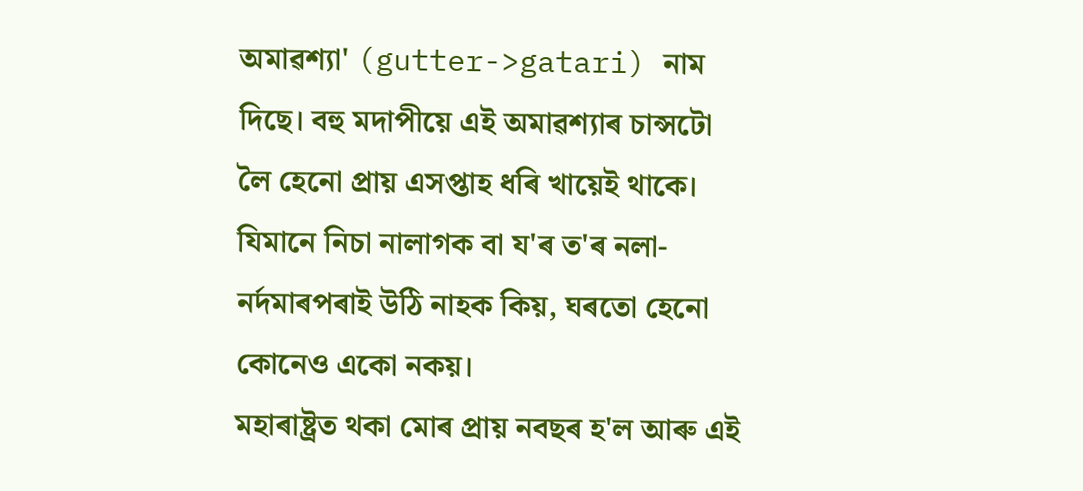অমাৱশ্যা' (gutter->gatari) নাম দিছে। বহু মদাপীয়ে এই অমাৱশ্যাৰ চান্সটো লৈ হেনো প্ৰায় এসপ্তাহ ধৰি খায়েই থাকে। যিমানে নিচা নালাগক বা য'ৰ ত'ৰ নলা-নৰ্দমাৰপৰাই উঠি নাহক কিয়, ঘৰতো হেনো কোনেও একো নকয়।
মহাৰাষ্ট্ৰত থকা মোৰ প্ৰায় নবছৰ হ'ল আৰু এই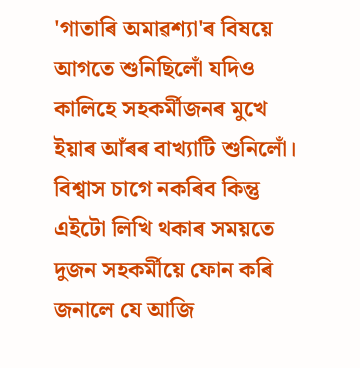'গাতাৰি অমাৱশ্যা'ৰ বিষয়ে আগতে শুনিছিলোঁ যদিও কালিহে সহকৰ্মীজনৰ মুখে ইয়াৰ আঁৰৰ বাখ্যাটি শুনিলোঁ।
বিশ্বাস চাগে নকৰিব কিন্তু এইটো লিখি থকাৰ সময়তে দুজন সহকৰ্মীয়ে ফোন কৰি জনালে যে আজি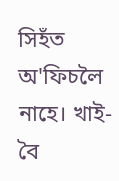সিহঁত অ'ফিচলৈ নাহে। খাই-বৈ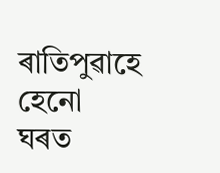ৰাতিপুৱাহে হেনো ঘৰত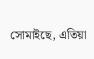সোমাইছে, এতিয়া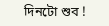দিনটো শুব !